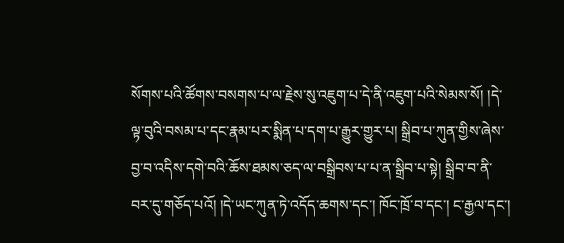སོགས་པའི་ཚོགས་བསགས་པ་ལ་རྗེས་སུ་འཇུག་པ་དེ་ནི་འཇུག་པའི་སེམས་སོ། །དེ་ལྟ་བུའི་བསམ་པ་དང་རྣམ་པར་སྨིན་པ་དག་པ་རྒྱུར་གྱུར་པ། སྒྲིབ་པ་ཀུན་གྱིས་ཞེས་བྱ་བ་འདིས་དགེ་བའི་ཆོས་ཐམས་ཅད་ལ་བསྒྲིབས་པ་པ་ན་སྒྲིབ་པ་སྟེ། སྒྲིབ་བ་ནི་བར་དུ་གཅོད་པའོ། །དེ་ཡང་ཀུན་ཏེ་འདོད་ཆགས་དང་། ཁོང་ཁྲོ་བ་དང་། ང་རྒྱལ་དང་།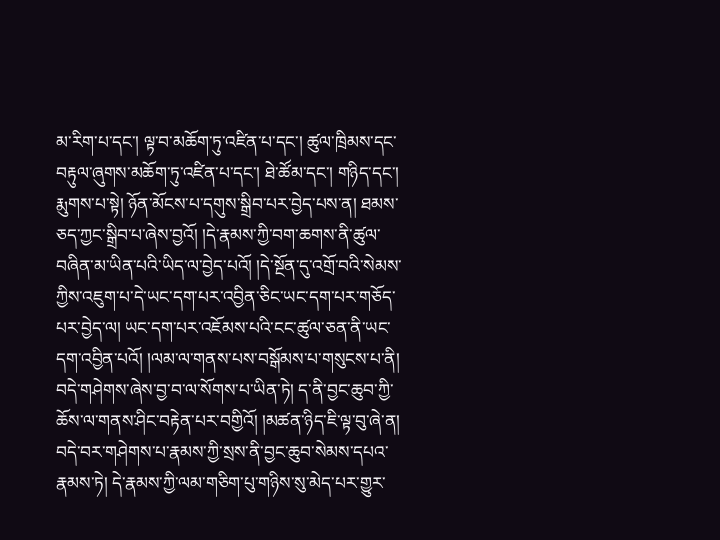མ་རིག་པ་དང་། ལྟ་བ་མཆོག་ཏུ་འཛིན་པ་དང་། ཚུལ་ཁྲིམས་དང་བརྟུལ་ཞུགས་མཆོག་ཏུ་འཛིན་པ་དང་། ཐེ་ཚོམ་དང་། གཉིད་དང་། རྨུགས་པ་སྟེ། ཉོན་མོངས་པ་དགུས་སྒྲིབ་པར་བྱེད་པས་ན། ཐམས་ཅད་ཀྱང་སྒྲིབ་པ་ཞེས་བྱའོ། །དེ་རྣམས་ཀྱི་བག་ཆགས་ནི་ཚུལ་བཞིན་མ་ཡིན་པའི་ཡིད་ལ་བྱེད་པའོ། །དེ་སྔོན་དུ་འགྲོ་བའི་སེམས་ཀྱིས་འཇུག་པ་དེ་ཡང་དག་པར་འབྱིན་ཅིང་ཡང་དག་པར་གཅོད་པར་བྱེད་ལ། ཡང་དག་པར་འཇོམས་པའི་ངང་ཚུལ་ཅན་ནི་ཡང་དག་འབྱིན་པའོ། །ལམ་ལ་གནས་པས་བསྒོམས་པ་གསུངས་པ་ནི། བདེ་གཤེགས་ཞེས་བྱ་བ་ལ་སོགས་པ་ཡིན་ཏེ། ད་ནི་བྱང་ཆུབ་ཀྱི་ཆོས་ལ་གནས་ཤིང་བརྟེན་པར་བགྱིའོ། །མཚན་ཉིད་ཇི་ལྟ་བུ་ཞེ་ན། བདེ་བར་གཤེགས་པ་རྣམས་ཀྱི་སྲས་ནི་བྱང་ཆུབ་སེམས་དཔའ་རྣམས་ཏེ། དེ་རྣམས་ཀྱི་ལམ་གཅིག་པུ་གཉིས་སུ་མེད་པར་གྱུར་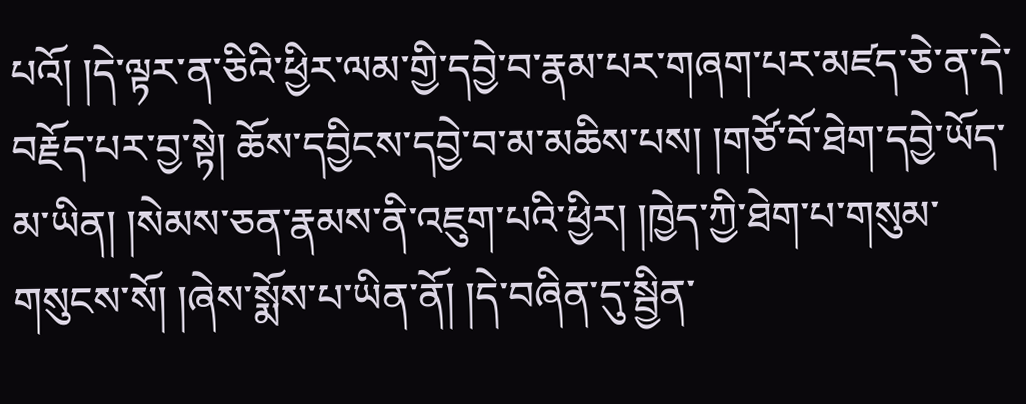པའོ། །དེ་ལྟར་ན་ཅིའི་ཕྱིར་ལམ་གྱི་དབྱེ་བ་རྣམ་པར་གཞག་པར་མཛད་ཅེ་ན་དེ་བརྗོད་པར་བྱ་སྟེ། ཆོས་དབྱིངས་དབྱེ་བ་མ་མཆིས་པས། །གཙོ་བོ་ཐེག་དབྱེ་ཡོད་མ་ཡིན། །སེམས་ཅན་རྣམས་ནི་འཇུག་པའི་ཕྱིར། །ཁྱེད་ཀྱི་ཐེག་པ་གསུམ་གསུངས་སོ། །ཞེས་སྨོས་པ་ཡིན་ནོ། །དེ་བཞིན་དུ་སྦྱིན་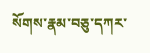སོགས་རྣམ་བཅུ་དཀར་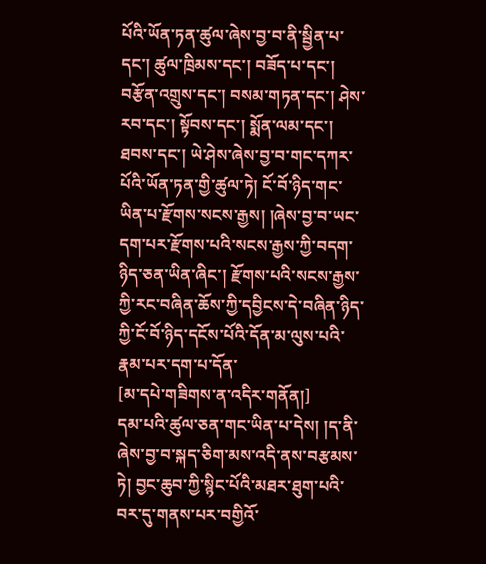པོའི་ཡོན་ཏན་ཚུལ་ཞེས་བྱ་བ་ནི་སྦྱིན་པ་དང་། ཚུལ་ཁྲིམས་དང་། བཟོད་པ་དང་། བརྩོན་འགྲུས་དང་། བསམ་གཏན་དང་། ཤེས་རབ་དང་། སྟོབས་དང་། སྨོན་ལམ་དང་། ཐབས་དང་། ཡེ་ཤེས་ཞེས་བྱ་བ་གང་དཀར་པོའི་ཡོན་ཏན་གྱི་ཚུལ་ཏེ། ངོ་བོ་ཉིད་གང་ཡིན་པ་རྫོགས་སངས་རྒྱས། །ཞེས་བྱ་བ་ཡང་དག་པར་རྫོགས་པའི་སངས་རྒྱས་ཀྱི་བདག་ཉིད་ཅན་ཡིན་ཞིང་། རྫོགས་པའི་སངས་རྒྱས་ཀྱི་རང་བཞིན་ཆོས་ཀྱི་དབྱིངས་དེ་བཞིན་ཉིད་ཀྱི་ངོ་བོ་ཉིད་དངོས་པོའི་དོན་མ་ལུས་པའི་རྣམ་པར་དག་པ་དོན་
[མ་དཔེ་གཟིགས་ན་འདིར་གནོན།]
དམ་པའི་ཚུལ་ཅན་གང་ཡིན་པ་དེས། །ད་ནི་ཞེས་བྱ་བ་སྐད་ཅིག་མས་འདི་ནས་བརྩམས་ཏེ། བྱང་ཆུབ་ཀྱི་སྙིང་པོའི་མཐར་ཐུག་པའི་བར་དུ་གནས་པར་བགྱིའོ་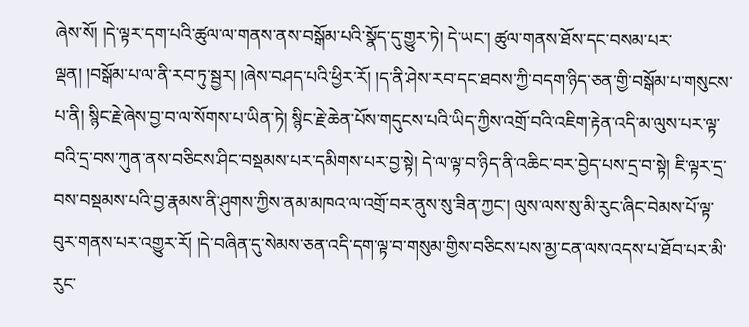ཞེས་སོ། །དེ་ལྟར་དག་པའི་ཚུལ་ལ་གནས་ནས་བསྒོམ་པའི་སྣོད་དུ་གྱུར་ཏེ། དེ་ཡང་། ཚུལ་གནས་ཐོས་དང་བསམ་པར་ལྡན། །བསྒོམ་པ་ལ་ནི་རབ་ཏུ་སྦྱར། །ཞེས་བཤད་པའི་ཕྱིར་རོ། །ད་ནི་ཤེས་རབ་དང་ཐབས་ཀྱི་བདག་ཉིད་ཅན་གྱི་བསྒོམ་པ་གསུངས་པ་ནི། སྙིང་རྗེ་ཞེས་བྱ་བ་ལ་སོགས་པ་ཡིན་ཏེ། སྙིང་རྗེ་ཆེན་པོས་གདུངས་པའི་ཡིད་ཀྱིས་འགྲོ་བའི་འཇིག་རྟེན་འདི་མ་ལུས་པར་ལྟ་བའི་དྲ་བས་ཀུན་ནས་བཅིངས་ཤིང་བསྡམས་པར་དམིགས་པར་བྱ་སྟེ། དེ་ལ་ལྟ་བ་ཉིད་ནི་འཆིང་བར་བྱེད་པས་དྲ་བ་སྟེ། ཇི་ལྟར་དྲ་བས་བསྡམས་པའི་བྱ་རྣམས་ནི་ཤུགས་ཀྱིས་ནམ་མཁའ་ལ་འགྲོ་བར་ནུས་སུ་ཟིན་ཀྱང་། ལུས་ལས་སུ་མི་རུང་ཞིང་བེམས་པོ་ལྟ་བུར་གནས་པར་འགྱུར་རོ། །དེ་བཞིན་དུ་སེམས་ཅན་འདི་དག་ལྟ་བ་གསུམ་གྱིས་བཅིངས་པས་མྱ་ངན་ལས་འདས་པ་ཐོབ་པར་མི་རུང་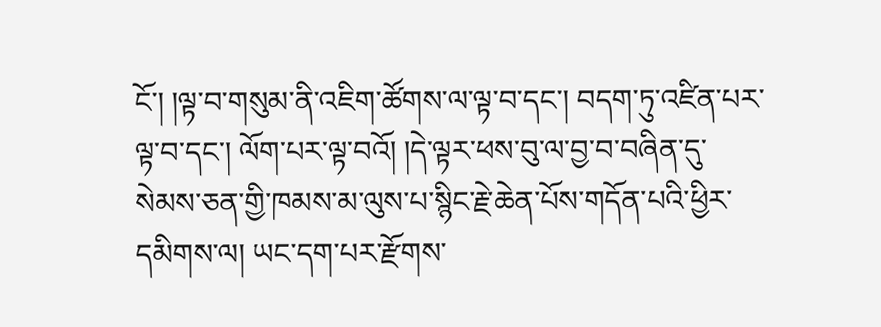ངོ་། །ལྟ་བ་གསུམ་ནི་འཇིག་ཚོགས་ལ་ལྟ་བ་དང་། བདག་ཏུ་འཛིན་པར་ལྟ་བ་དང་། ལོག་པར་ལྟ་བའོ། །དེ་ལྟར་ཕས་བུ་ལ་བྱ་བ་བཞིན་དུ་སེམས་ཅན་གྱི་ཁམས་མ་ལུས་པ་སྙིང་རྗེ་ཆེན་པོས་གདོན་པའི་ཕྱིར་དམིགས་ལ། ཡང་དག་པར་རྫོགས་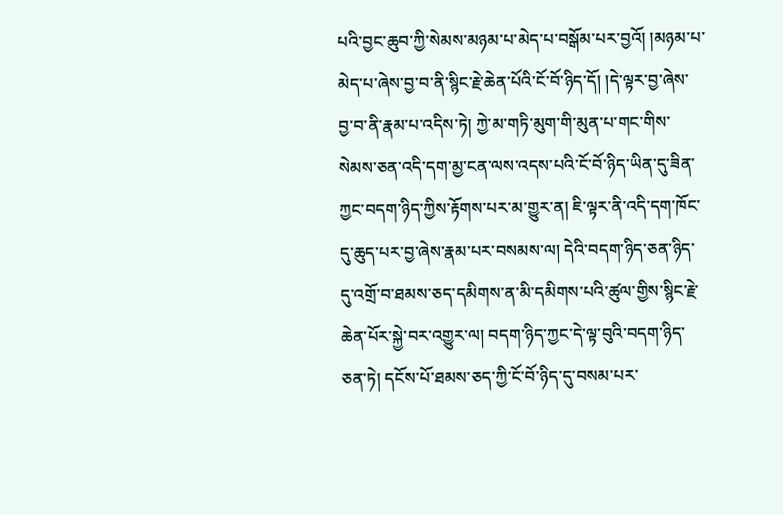པའི་བྱང་ཆུབ་ཀྱི་སེམས་མཉམ་པ་མེད་པ་བསྒོམ་པར་བྱའོ། །མཉམ་པ་མེད་པ་ཞེས་བྱ་བ་ནི་སྙིང་རྗེ་ཆེན་པོའི་ངོ་བོ་ཉིད་དོ། །དེ་ལྟར་བྱ་ཞེས་བྱ་བ་ནི་རྣམ་པ་འདིས་ཏེ། ཀྱེ་མ་གཏི་མུག་གི་མུན་པ་གང་གིས་སེམས་ཅན་འདི་དག་མྱ་ངན་ལས་འདས་པའི་ངོ་བོ་ཉིད་ཡིན་དུ་ཟིན་ཀྱང་བདག་ཉིད་ཀྱིས་རྟོགས་པར་མ་གྱུར་ན། ཇི་ལྟར་ནི་འདི་དག་ཁོང་དུ་ཆུད་པར་བྱ་ཞེས་རྣམ་པར་བསམས་ལ། དེའི་བདག་ཉིད་ཅན་ཉིད་དུ་འགྲོ་བ་ཐམས་ཅད་དམིགས་ན་མི་དམིགས་པའི་ཚུལ་གྱིས་སྙིང་རྗེ་ཆེན་པོར་སྐྱེ་བར་འགྱུར་ལ། བདག་ཉིད་ཀྱང་དེ་ལྟ་བུའི་བདག་ཉིད་ཅན་ཏེ། དངོས་པོ་ཐམས་ཅད་ཀྱི་ངོ་བོ་ཉིད་དུ་བསམ་པར་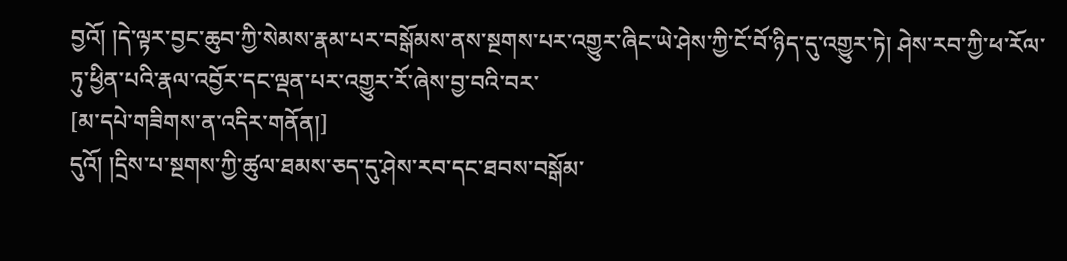བྱའོ། །དེ་ལྟར་བྱང་ཆུབ་ཀྱི་སེམས་རྣམ་པར་བསྒོམས་ནས་སྔགས་པར་འགྱུར་ཞིང་ཡེ་ཤེས་ཀྱི་ངོ་བོ་ཉིད་དུ་འགྱུར་ཏེ། ཤེས་རབ་ཀྱི་ཕ་རོལ་ཏུ་ཕྱིན་པའི་རྣལ་འབྱོར་དང་ལྡན་པར་འགྱུར་རོ་ཞེས་བྱ་བའི་བར་
[མ་དཔེ་གཟིགས་ན་འདིར་གནོན།]
དུའོ། །དྲིས་པ་སྔགས་ཀྱི་ཚུལ་ཐམས་ཅད་དུ་ཤེས་རབ་དང་ཐབས་བསྒོམ་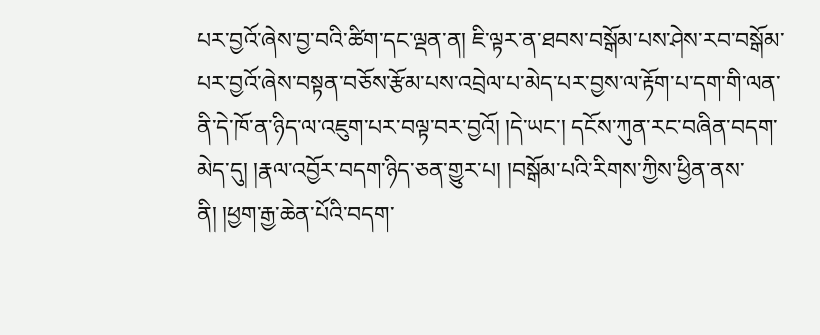པར་བྱའོ་ཞེས་བྱ་བའི་ཚིག་དང་ལྡན་ན། ཇི་ལྟར་ན་ཐབས་བསྒོམ་པས་ཤེས་རབ་བསྒོམ་པར་བྱའོ་ཞེས་བསྟན་བཅོས་རྩོམ་པས་འབྲེལ་པ་མེད་པར་བྱས་ལ་རྟོག་པ་དག་གི་ལན་ནི་དེ་ཁོ་ན་ཉིད་ལ་འཇུག་པར་བལྟ་བར་བྱའོ། །དེ་ཡང་། དངོས་ཀུན་རང་བཞིན་བདག་མེད་དུ། །རྣལ་འབྱོར་བདག་ཉིད་ཅན་གྱུར་པ། །བསྒོམ་པའི་རིགས་ཀྱིས་ཕྱིན་ནས་ནི། །ཕྱག་རྒྱ་ཆེན་པོའི་བདག་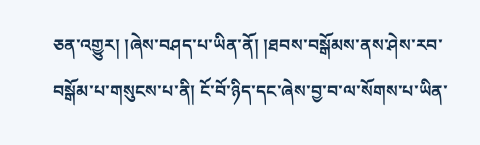ཅན་འགྱུར། །ཞེས་བཤད་པ་ཡིན་ནོ། །ཐབས་བསྒོམས་ནས་ཤེས་རབ་བསྒོམ་པ་གསུངས་པ་ནི། ངོ་བོ་ཉིད་དང་ཞེས་བྱ་བ་ལ་སོགས་པ་ཡིན་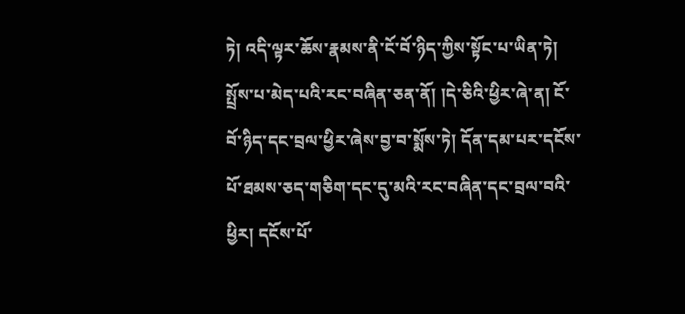ཏེ། འདི་ལྟར་ཆོས་རྣམས་ནི་ངོ་བོ་ཉིད་ཀྱིས་སྟོང་པ་ཡིན་ཏེ། སྤྲོས་པ་མེད་པའི་རང་བཞིན་ཅན་ནོ། །དེ་ཅིའི་ཕྱིར་ཞེ་ན། ངོ་བོ་ཉིད་དང་བྲལ་ཕྱིར་ཞེས་བྱ་བ་སྨོས་ཏེ། དོན་དམ་པར་དངོས་པོ་ཐམས་ཅད་གཅིག་དང་དུ་མའི་རང་བཞིན་དང་བྲལ་བའི་ཕྱིར། དངོས་པོ་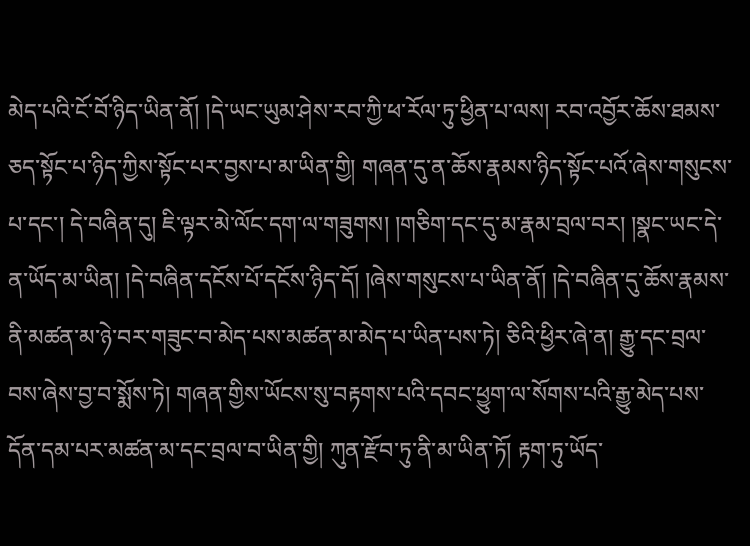མེད་པའི་ངོ་བོ་ཉིད་ཡིན་ནོ། །དེ་ཡང་ཡུམ་ཤེས་རབ་ཀྱི་ཕ་རོལ་ཏུ་ཕྱིན་པ་ལས། རབ་འབྱོར་ཆོས་ཐམས་ཅད་སྟོང་པ་ཉིད་ཀྱིས་སྟོང་པར་བྱས་པ་མ་ཡིན་གྱི། གཞན་དུ་ན་ཆོས་རྣམས་ཉིད་སྟོང་པའོ་ཞེས་གསུངས་པ་དང་། དེ་བཞིན་དུ། ཇི་ལྟར་མེ་ལོང་དག་ལ་གཟུགས། །གཅིག་དང་དུ་མ་རྣམ་བྲལ་བར། །སྣང་ཡང་དེ་ན་ཡོད་མ་ཡིན། །དེ་བཞིན་དངོས་པོ་དངོས་ཉིད་དོ། །ཞེས་གསུངས་པ་ཡིན་ནོ། །དེ་བཞིན་དུ་ཆོས་རྣམས་ནི་མཚན་མ་ཉེ་བར་གཟུང་བ་མེད་པས་མཚན་མ་མེད་པ་ཡིན་པས་ཏེ། ཅིའི་ཕྱིར་ཞེ་ན། རྒྱུ་དང་བྲལ་བས་ཞེས་བྱ་བ་སྨོས་ཏེ། གཞན་གྱིས་ཡོངས་སུ་བརྟགས་པའི་དབང་ཕྱུག་ལ་སོགས་པའི་རྒྱུ་མེད་པས་དོན་དམ་པར་མཚན་མ་དང་བྲལ་བ་ཡིན་གྱི། ཀུན་རྫོབ་ཏུ་ནི་མ་ཡིན་ཏོ། རྟག་ཏུ་ཡོད་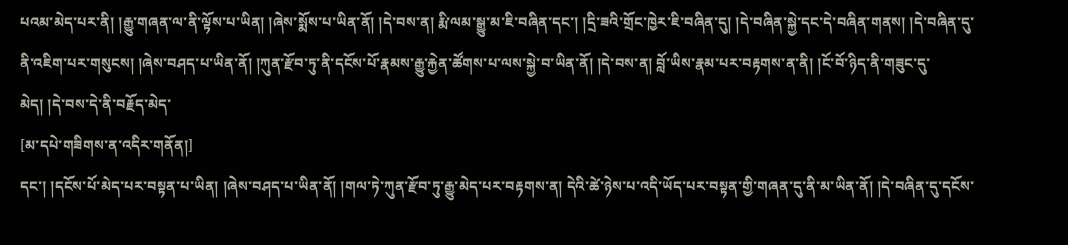པའམ་མེད་པར་ནི། །རྒྱུ་གཞན་ལ་ནི་ལྟོས་པ་ཡིན། །ཞེས་སྨོས་པ་ཡིན་ནོ། །དེ་བས་ན། རྨི་ལམ་སྒྱུ་མ་ཇི་བཞིན་དང་། །དྲི་ཟའི་གྲོང་ཁྱེར་ཇི་བཞིན་དུ། །དེ་བཞིན་སྐྱེ་དང་དེ་བཞིན་གནས། །དེ་བཞིན་དུ་ནི་འཇིག་པར་གསུངས། །ཞེས་བཤད་པ་ཡིན་ནོ། །ཀུན་རྫོབ་ཏུ་ནི་དངོས་པོ་རྣམས་རྒྱུ་རྐྱེན་ཚོགས་པ་ལས་སྐྱེ་བ་ཡིན་ནོ། །དེ་བས་ན། བློ་ཡིས་རྣམ་པར་བརྟགས་ན་ནི། །ངོ་བོ་ཉིད་ནི་གཟུང་དུ་མེད། །དེ་བས་དེ་ནི་བརྗོད་མེད་
[མ་དཔེ་གཟིགས་ན་འདིར་གནོན།]
དང་། །དངོས་པོ་མེད་པར་བསྟན་པ་ཡིན། །ཞེས་བཤད་པ་ཡིན་ནོ། །གལ་ཏེ་ཀུན་རྫོབ་ཏུ་རྒྱུ་མེད་པར་བརྟགས་ན། དེའི་ཚེ་ཉེས་པ་འདི་ཡོད་པར་བསྟན་གྱི་གཞན་དུ་ནི་མ་ཡིན་ནོ། །དེ་བཞིན་དུ་དངོས་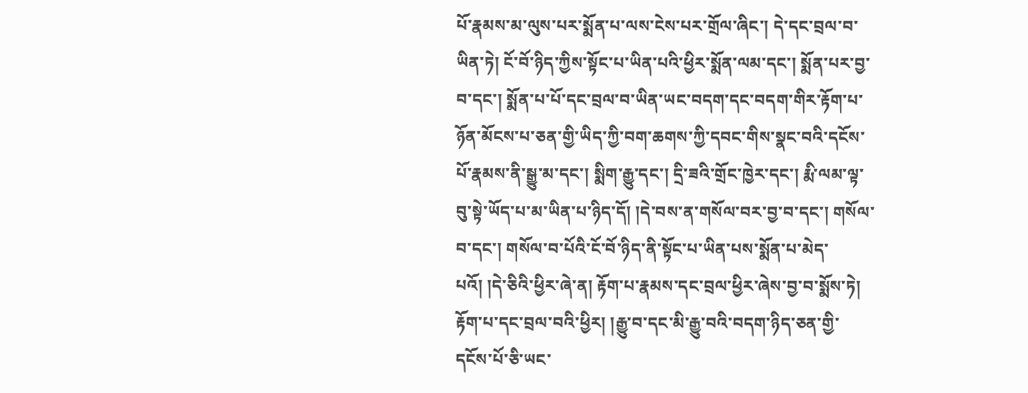པོ་རྣམས་མ་ལུས་པར་སྨོན་པ་ལས་ངེས་པར་གྲོལ་ཞིང་། དེ་དང་བྲལ་བ་ཡིན་ཏེ། ངོ་བོ་ཉིད་ཀྱིས་སྟོང་པ་ཡིན་པའི་ཕྱིར་སྨོན་ལམ་དང་། སྨོན་པར་བྱ་བ་དང་། སྨོན་པ་པོ་དང་བྲལ་བ་ཡིན་ཡང་བདག་དང་བདག་གིར་རྟོག་པ་ཉོན་མོངས་པ་ཅན་གྱི་ཡིད་ཀྱི་བག་ཆགས་ཀྱི་དབང་གིས་སྣང་བའི་དངོས་པོ་རྣམས་ནི་སྒྱུ་མ་དང་། སྨིག་རྒྱུ་དང་། དྲི་ཟའི་གྲོང་ཁྱེར་དང་། རྨི་ལམ་ལྟ་བུ་སྟེ་ཡོད་པ་མ་ཡིན་པ་ཉིད་དོ། །དེ་བས་ན་གསོལ་བར་བྱ་བ་དང་། གསོལ་བ་དང་། གསོལ་བ་པོའི་ངོ་བོ་ཉིད་ནི་སྟོང་པ་ཡིན་པས་སྨོན་པ་མེད་པའོ། །དེ་ཅིའི་ཕྱིར་ཞེ་ན། རྟོག་པ་རྣམས་དང་བྲལ་ཕྱིར་ཞེས་བྱ་བ་སྨོས་ཏེ། རྟོག་པ་དང་བྲལ་བའི་ཕྱིར། །རྒྱུ་བ་དང་མི་རྒྱུ་བའི་བདག་ཉིད་ཅན་གྱི་དངོས་པོ་ཅི་ཡང་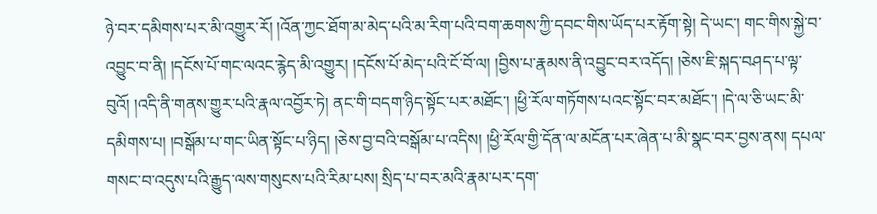ཉེ་བར་དམིགས་པར་མི་འགྱུར་རོ། །འོན་ཀྱང་ཐོག་མ་མེད་པའི་མ་རིག་པའི་བག་ཆགས་ཀྱི་དབང་གིས་ཡོད་པར་རྟོག་སྟེ། དེ་ཡང་། གང་གིས་སྐྱེ་བ་འབྱུང་བ་ནི། །དངོས་པོ་གང་ལའང་རྙེད་མི་འགྱུར། །དངོས་པོ་མེད་པའི་ངོ་བོ་ལ། །བྱིས་པ་རྣམས་ནི་འབྱུང་བར་འདོད། །ཅེས་ཇི་སྐད་བཤད་པ་ལྟ་བུའོ། །འདི་ནི་གནས་གྱུར་པའི་རྣལ་འབྱོར་ཏེ། ནང་གི་བདག་ཉིད་སྟོང་པར་མཐོང་། །ཕྱི་རོལ་གཏོགས་པའང་སྟོང་བར་མཐོང་། །དེ་ལ་ཅི་ཡང་མི་དམིགས་པ། །བསྒོམ་པ་གང་ཡིན་སྟོང་པ་ཉིད། །ཅེས་བྱ་བའི་བསྒོམ་པ་འདིས། །ཕྱི་རོལ་གྱི་དོན་ལ་མངོན་པར་ཞེན་པ་མི་སྣང་བར་བྱས་ནས། དཔལ་གསང་བ་འདུས་པའི་རྒྱུད་ལས་གསུངས་པའི་རིམ་པས། སྲིད་པ་བར་མའི་རྣམ་པར་དག་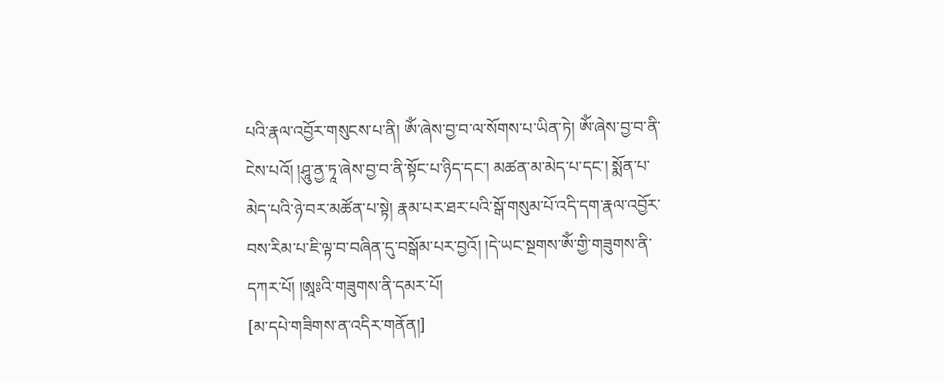པའི་རྣལ་འབྱོར་གསུངས་པ་ནི། ཨོཾ་ཞེས་བྱ་བ་ལ་སོགས་པ་ཡིན་ཏེ། ཨོཾ་ཞེས་བྱ་བ་ནི་ངེས་པའོ། །ཤཱུ་ནྱ་ཏཱ་ཞེས་བྱ་བ་ནི་སྟོང་པ་ཉིད་དང་། མཚན་མ་མེད་པ་དང་། སྨོན་པ་མེད་པའི་ཉེ་བར་མཚོན་པ་སྟེ། རྣམ་པར་ཐར་པའི་སྒོ་གསུམ་པོ་འདི་དག་རྣལ་འབྱོར་བས་རིམ་པ་ཇི་ལྟ་བ་བཞིན་དུ་བསྒོམ་པར་བྱའོ། །དེ་ཡང་སྔགས་ཨོཾ་གྱི་གཟུགས་ནི་དཀར་པོ། །ཨཱཿའི་གཟུགས་ནི་དམར་པོ།
[མ་དཔེ་གཟིགས་ན་འདིར་གནོན།]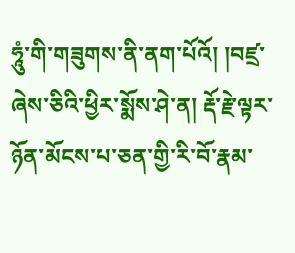ཧཱུཾ་གི་གཟུགས་ནི་ནག་པོའོ། །བཛྲ་ཞེས་ཅིའི་ཕྱིར་སྨོས་ཤེ་ན། རྡོ་རྗེ་ལྟར་ཉོན་མོངས་པ་ཅན་གྱི་རི་བོ་རྣམ་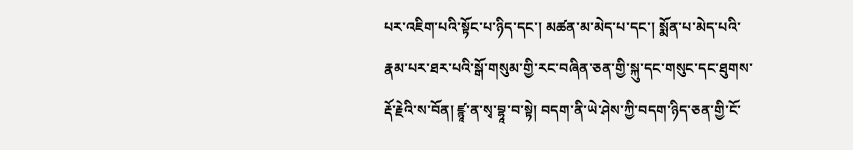པར་འཇིག་པའི་སྟོང་པ་ཉིད་དང་། མཚན་མ་མེད་པ་དང་། སྨོན་པ་མེད་པའི་རྣམ་པར་ཐར་པའི་སྒོ་གསུམ་གྱི་རང་བཞིན་ཅན་གྱི་སྐུ་དང་གསུང་དང་ཐུགས་རྡོ་རྗེའི་ས་བོན། ཛྙཱ་ན་སྭ་བྷཱ་བ་སྟེ། བདག་ནི་ཡེ་ཤེས་ཀྱི་བདག་ཉིད་ཅན་གྱི་ངོ་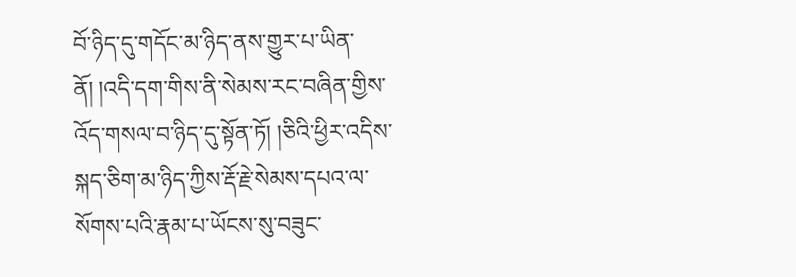བོ་ཉིད་དུ་གདོང་མ་ཉིད་ནས་གྱུར་པ་ཡིན་ནོ། །འདི་དག་གིས་ནི་སེམས་རང་བཞིན་གྱིས་འོད་གསལ་བ་ཉིད་དུ་སྟོན་ཏོ། །ཅིའི་ཕྱིར་འདིས་སྐད་ཅིག་མ་ཉིད་ཀྱིས་རྡོ་རྗེ་སེམས་དཔའ་ལ་སོགས་པའི་རྣམ་པ་ཡོངས་སུ་བཟུང་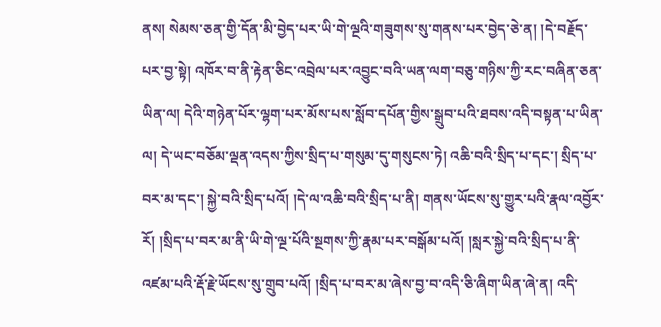ནས། སེམས་ཅན་གྱི་དོན་མི་བྱེད་པར་ཡི་གེ་ལྔའི་གཟུགས་སུ་གནས་པར་བྱེད་ཅེ་ན། །དེ་བརྗོད་པར་བྱ་སྟེ། འཁོར་བ་ནི་རྟེན་ཅིང་འབྲེལ་པར་འབྱུང་བའི་ཡན་ལག་བཅུ་གཉིས་ཀྱི་རང་བཞིན་ཅན་ཡིན་ལ། དེའི་གཉེན་པོར་ལྷག་པར་མོས་པས་སློབ་དཔོན་གྱིས་སྒྲུབ་པའི་ཐབས་འདི་བསྟན་པ་ཡིན་ལ། དེ་ཡང་བཅོམ་ལྡན་འདས་ཀྱིས་སྲིད་པ་གསུམ་དུ་གསུངས་ཏེ། འཆི་བའི་སྲིད་པ་དང་། སྲིད་པ་བར་མ་དང་། སྐྱེ་བའི་སྲིད་པའོ། །དེ་ལ་འཆི་བའི་སྲིད་པ་ནི། གནས་ཡོངས་སུ་གྱུར་པའི་རྣལ་འབྱོར་རོ། །སྲིད་པ་བར་མ་ནི་ཡི་གེ་ལྔ་པོའི་སྔགས་ཀྱི་རྣམ་པར་བསྒོམ་པའོ། །སླར་སྐྱེ་བའི་སྲིད་པ་ནི་འཛམ་པའི་རྡོ་རྗེ་ཡོངས་སུ་གྲུབ་པའོ། །སྲིད་པ་བར་མ་ཞེས་བྱ་བ་འདི་ཅི་ཞིག་ཡིན་ཞེ་ན། འདི་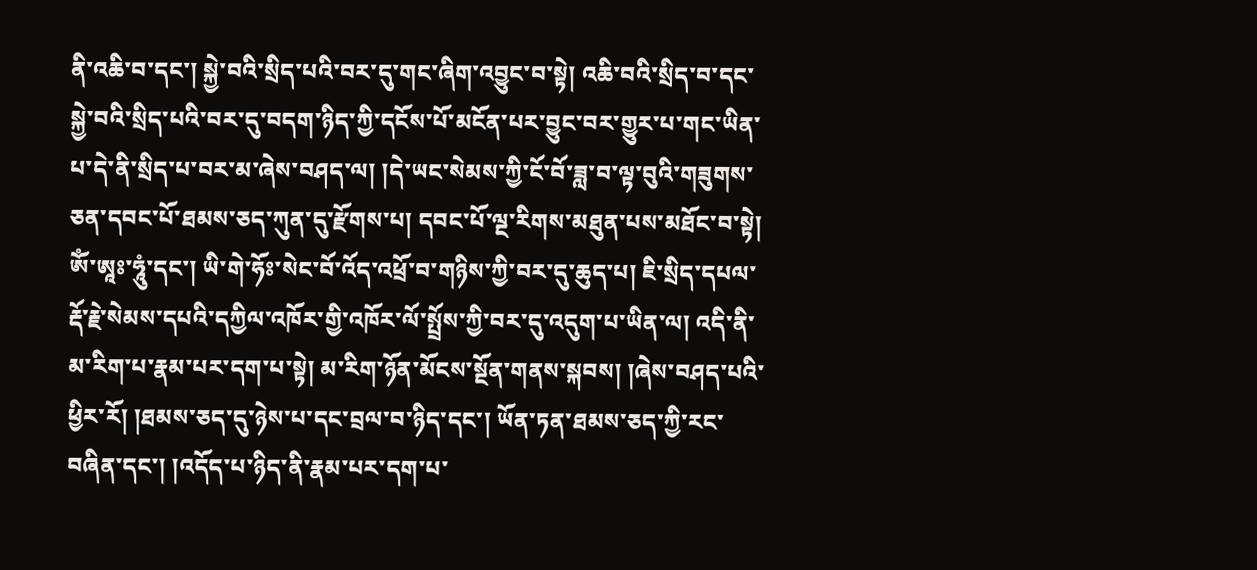ནི་འཆི་བ་དང་། སྐྱེ་བའི་སྲིད་པའི་བར་དུ་གང་ཞིག་འབྱུང་བ་སྟེ། འཆི་བའི་སྲིད་བ་དང་སྐྱེ་བའི་སྲིད་པའི་བར་དུ་བདག་ཉིད་ཀྱི་དངོས་པོ་མངོན་པར་བྱུང་བར་གྱུར་པ་གང་ཡིན་པ་དེ་ནི་སྲིད་པ་བར་མ་ཞེས་བཤད་ལ། །དེ་ཡང་སེམས་ཀྱི་ངོ་བོ་ཟླ་བ་ལྟ་བུའི་གཟུགས་ཅན་དབང་པོ་ཐམས་ཅད་ཀུན་དུ་རྫོགས་པ། དབང་པོ་ལྔ་རིགས་མཐུན་པས་མཐོང་བ་སྟེ། ཨོཾ་ཨཱཿ་ཧཱུཾ་དང་། ཡི་གེ་ཧོཿ་སེང་བོ་འོད་འཕྲོ་བ་གཉིས་ཀྱི་བར་དུ་ཆུད་པ། ཇི་སྲིད་དཔལ་རྡོ་རྗེ་སེམས་དཔའི་དཀྱིལ་འཁོར་གྱི་འཁོར་ལོ་སྤྲོས་ཀྱི་བར་དུ་འདུག་པ་ཡིན་ལ། འདི་ནི་མ་རིག་པ་རྣམ་པར་དག་པ་སྟེ། མ་རིག་ཉོན་མོངས་སྔོན་གནས་སྐབས། །ཞེས་བཤད་པའི་ཕྱིར་རོ། །ཐམས་ཅད་དུ་ཉེས་པ་དང་བྲལ་བ་ཉིད་དང་། ཡོན་ཏན་ཐམས་ཅད་ཀྱི་རང་བཞིན་དང་། །འདོད་པ་ཉིད་ནི་རྣམ་པར་དག་པ་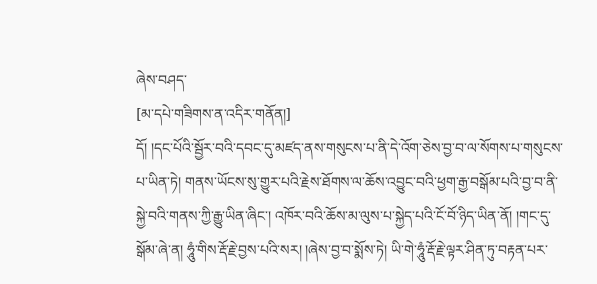ཞེས་བཤད་
[མ་དཔེ་གཟིགས་ན་འདིར་གནོན།]
དོ། །དང་པོའི་སྦྱོར་བའི་དབང་དུ་མཛད་ནས་གསུངས་པ་ནི་དེ་འོག་ཅེས་བྱ་བ་ལ་སོགས་པ་གསུངས་པ་ཡིན་ཏེ། གནས་ཡོངས་སུ་གྱུར་པའི་རྗེས་ཐོགས་ལ་ཆོས་འབྱུང་བའི་ཕྱག་རྒྱ་བསྒོམ་པའི་བྱ་བ་ནི་སྐྱེ་བའི་གནས་ཀྱི་རྒྱུ་ཡིན་ཞིང་། འཁོར་བའི་ཆོས་མ་ལུས་པ་སྐྱེད་པའི་ངོ་བོ་ཉིད་ཡིན་ནོ། །གང་དུ་སྒོམ་ཞེ་ན། ཧཱུཾ་གིས་རྡོ་རྗེ་བྱས་པའི་སར། །ཞེས་བྱ་བ་སྨོས་ཏེ། ཡི་གེ་ཧཱུཾ་རྡོ་རྗེ་ལྟར་ཤིན་ཏུ་བརྟན་པར་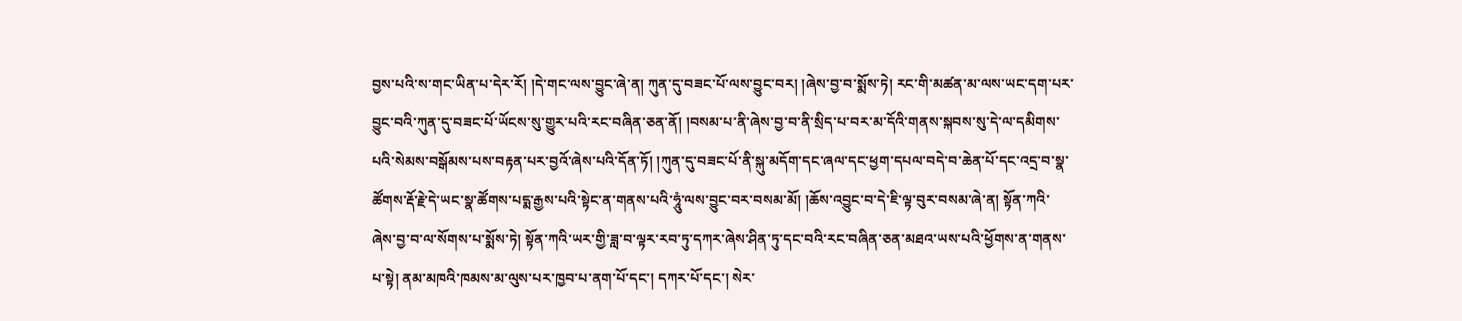བྱས་པའི་ས་གང་ཡིན་པ་དེར་རོ། །དེ་གང་ལས་བྱུང་ཞེ་ན། ཀུན་དུ་བཟང་པོ་ལས་བྱུང་བར། །ཞེས་བྱ་བ་སྨོས་ཏེ། རང་གི་མཚན་མ་ལས་ཡང་དག་པར་བྱུང་བའི་ཀུན་དུ་བཟང་པོ་ཡོངས་སུ་གྱུར་པའི་རང་བཞིན་ཅན་ནོ། །བསམ་པ་ནི་ཞེས་བྱ་བ་ནི་སྲིད་པ་བར་མ་དོའི་གནས་སྐབས་སུ་དེ་ལ་དམིགས་པའི་སེམས་བསྒོམས་པས་བརྟན་པར་བྱའོ་ཞེས་པའི་དོན་ཏོ། །ཀུན་དུ་བཟང་པོ་ནི་སྐུ་མདོག་དང་ཞལ་དང་ཕྱག་དཔལ་བདེ་བ་ཆེན་པོ་དང་འདྲ་བ་སྣ་ཚོགས་རྡོ་རྗེ་དེ་ཡང་སྣ་ཚོགས་པདྨ་རྒྱས་པའི་སྟེང་ན་གནས་པའི་ཧཱུཾ་ལས་བྱུང་བར་བསམ་མོ། །ཆོས་འབྱུང་བ་དེ་ཇི་ལྟ་བུར་བསམ་ཞེ་ན། སྟོན་ཀའི་ཞེས་བྱ་བ་ལ་སོགས་པ་སྨོས་ཏེ། སྟོན་ཀའི་ཡར་གྱི་ཟླ་བ་ལྟར་རབ་ཏུ་དཀར་ཞེས་ཤིན་ཏུ་དང་བའི་རང་བཞིན་ཅན་མཐའ་ཡས་པའི་ཕྱོགས་ན་གནས་པ་སྟེ། ནམ་མཁའི་ཁམས་མ་ལུས་པར་ཁྱབ་པ་ནག་པོ་དང་། དཀར་པོ་དང་། སེར་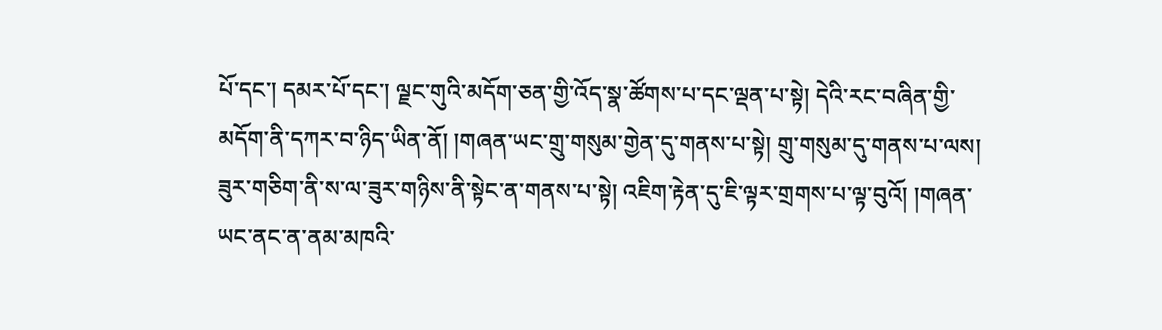པོ་དང་། དམར་པོ་དང་། ལྗང་གུའི་མདོག་ཅན་གྱི་འོད་སྣ་ཚོགས་པ་དང་ལྡན་པ་སྟེ། དེའི་རང་བཞིན་གྱི་མདོག་ནི་དཀར་བ་ཉིད་ཡིན་ནོ། །གཞན་ཡང་གྲུ་གསུམ་གྱེན་དུ་གནས་པ་སྟེ། གྲུ་གསུམ་དུ་གནས་པ་ལས། ཟུར་གཅིག་ནི་ས་ལ་ཟུར་གཉིས་ནི་སྟེང་ན་གནས་པ་སྟེ། འཇིག་རྟེན་དུ་ཇི་ལྟར་གྲགས་པ་ལྟ་བུའོ། །གཞན་ཡང་ནང་ན་ནམ་མཁའི་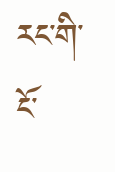རང་གི་ངོ་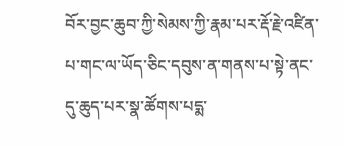བོར་བྱང་ཆུབ་ཀྱི་སེམས་ཀྱི་རྣམ་པར་རྡོ་རྗེ་འཛིན་པ་གང་ལ་ཡོད་ཅིང་དབུས་ན་གནས་པ་སྟེ་ནང་དུ་ཆུད་པར་སྣ་ཚོགས་པདྨ་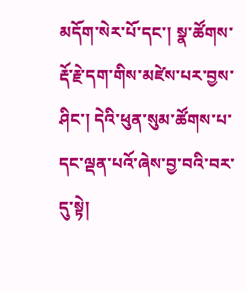མདོག་སེར་པོ་དང་། སྣ་ཚོགས་རྡོ་རྗེ་དག་གིས་མཛེས་པར་བྱས་ཤིང་། དེའི་ཕུན་སུམ་ཚོགས་པ་དང་ལྡན་པའོ་ཞེས་བྱ་བའི་བར་དུ་སྟེ།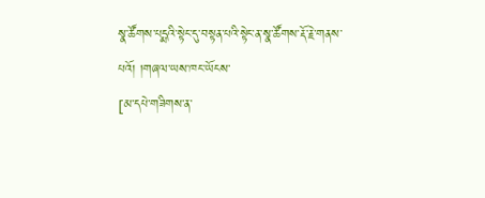སྣ་ཚོགས་པདྨའི་སྟེང་དུ་བསྟན་པའི་སྟེང་ན་སྣ་ཚོགས་རྡོ་རྗེ་གནས་པའོ། །གཞལ་ཡས་ཁང་ཡོངས་
[མ་དཔེ་གཟིགས་ན་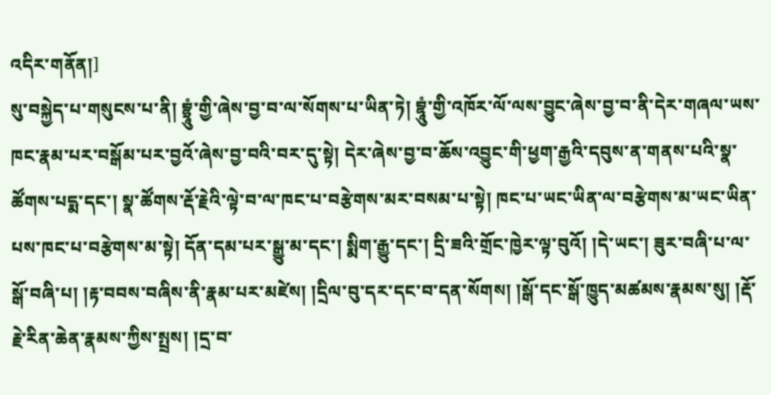འདིར་གནོན།]
སུ་བསྐྱེད་པ་གསུངས་པ་ནི། བྷྲཱུཾ་གྱི་ཞེས་བྱ་བ་ལ་སོགས་པ་ཡིན་ཏེ། བྷཱུཾ་གྱི་འཁོར་ལོ་ལས་བྱུང་ཞེས་བྱ་བ་ནི་དེར་གཞལ་ཡས་ཁང་རྣམ་པར་བསྒོམ་པར་བྱའོ་ཞེས་བྱ་བའི་བར་དུ་སྟེ། དེར་ཞེས་བྱ་བ་ཆོས་འབྱུང་གི་ཕྱག་རྒྱའི་དབུས་ན་གནས་པའི་སྣ་ཚོགས་པདྨ་དང་། སྣ་ཚོགས་རྡོ་རྗེའི་ལྟེ་བ་ལ་ཁང་པ་བརྩེགས་མར་བསམ་པ་སྟེ། ཁང་པ་ཡང་ཡིན་ལ་བརྩེགས་མ་ཡང་ཡིན་པས་ཁང་པ་བརྩེགས་མ་སྟེ། དོན་དམ་པར་སྒྱུ་མ་དང་། སྨིག་རྒྱུ་དང་། དྲི་ཟའི་གྲོང་ཁྱེར་ལྟ་བུའོ། །དེ་ཡང་། ཟུར་བཞི་པ་ལ་སྒོ་བཞི་པ། །རྟ་བབས་བཞིས་ནི་རྣམ་པར་མཛེས། །དྲིལ་བུ་དར་དང་བ་དན་སོགས། །སྒོ་དང་སྒོ་ཁྱུད་མཚམས་རྣམས་སུ། །རྡོ་རྗེ་རིན་ཆེན་རྣམས་ཀྱིས་སྤྲས། །དྲ་བ་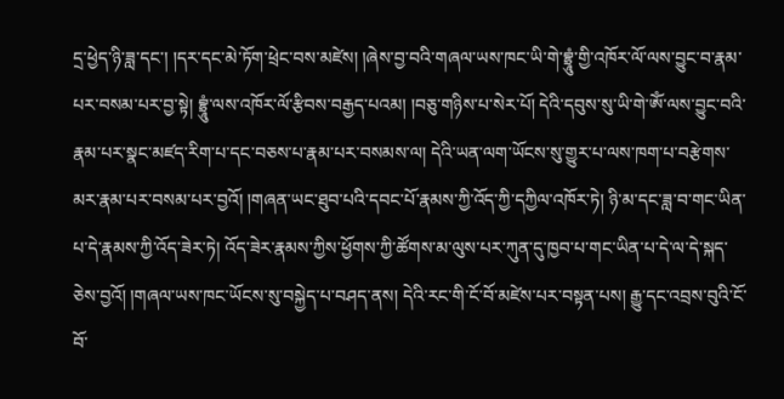དྲ་ཕྱེད་ཉི་ཟླ་དང་། །དར་དང་མེ་ཏོག་ཕྲེང་བས་མཛེས། །ཞེས་བྱ་བའི་གཞལ་ཡས་ཁང་ཡི་གེ་བྷྲཱུཾ་གྱི་འཁོར་ལོ་ལས་བྱུང་བ་རྣམ་པར་བསམ་པར་བྱ་སྟེ། བྷྲཱུཾ་ལས་འཁོར་ལོ་རྩིབས་བརྒྱད་པའམ། །བཅུ་གཉིས་པ་སེར་པོ། དེའི་དབུས་སུ་ཡི་གེ་ཨོཾ་ལས་བྱུང་བའི་རྣམ་པར་སྣང་མཛད་རིག་པ་དང་བཅས་པ་རྣམ་པར་བསམས་ལ། དེའི་ཡན་ལག་ཡོངས་སུ་གྱུར་པ་ལས་ཁག་པ་བརྩེགས་མར་རྣམ་པར་བསམ་པར་བྱའོ། །གཞན་ཡང་ཐུབ་པའི་དབང་པོ་རྣམས་ཀྱི་འོད་ཀྱི་དཀྱིལ་འཁོར་ཏེ། ཉི་མ་དང་ཟླ་བ་གང་ཡིན་པ་དེ་རྣམས་ཀྱི་འོད་ཟེར་ཏེ། འོད་ཟེར་རྣམས་ཀྱིས་ཕྱོགས་ཀྱི་ཚོགས་མ་ལུས་པར་ཀུན་དུ་ཁྱབ་པ་གང་ཡིན་པ་དེ་ལ་དེ་སྐད་ཅེས་བྱའོ། །གཞལ་ཡས་ཁང་ཡོངས་སུ་བསྐྱེད་པ་བཤད་ནས། དེའི་རང་གི་ངོ་བོ་མཛེས་པར་བསྟན་པས། རྒྱུ་དང་འབྲས་བུའི་ངོ་བོ་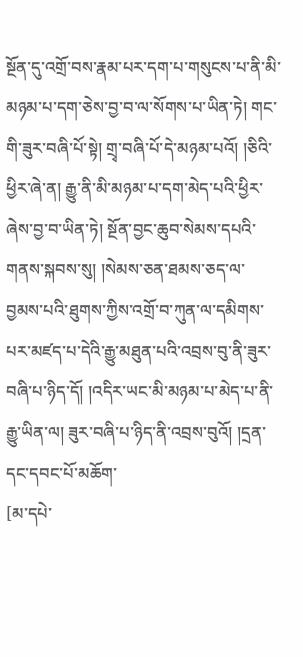སྔོན་དུ་འགྲོ་བས་རྣམ་པར་དག་པ་གསུངས་པ་ནི་མི་མཉམ་པ་དག་ཅེས་བྱ་བ་ལ་སོགས་པ་ཡིན་ཏེ། གང་གི་ཟུར་བཞི་པོ་སྟེ། གྲྭ་བཞི་པོ་དེ་མཉམ་པའོ། །ཅིའི་ཕྱིར་ཞེ་ན། རྒྱུ་ནི་མི་མཉམ་པ་དག་མེད་པའི་ཕྱིར་ཞེས་བྱ་བ་ཡིན་ཏེ། སྔོན་བྱང་ཆུབ་སེམས་དཔའི་གནས་སྐབས་སུ། །སེམས་ཅན་ཐམས་ཅད་ལ་བྱམས་པའི་ཐུགས་ཀྱིས་འགྲོ་བ་ཀུན་ལ་དམིགས་པར་མཛད་པ་དེའི་རྒྱུ་མཐུན་པའི་འབྲས་བུ་ནི་ཟུར་བཞི་པ་ཉིད་དོ། །འདིར་ཡང་མི་མཉམ་པ་མེད་པ་ནི་རྒྱུ་ཡིན་ལ། ཟུར་བཞི་པ་ཉིད་ནི་འབྲས་བུའོ། །དྲན་དང་དབང་པོ་མཆོག་
[མ་དཔེ་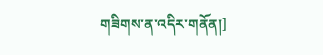གཟིགས་ན་འདིར་གནོན།]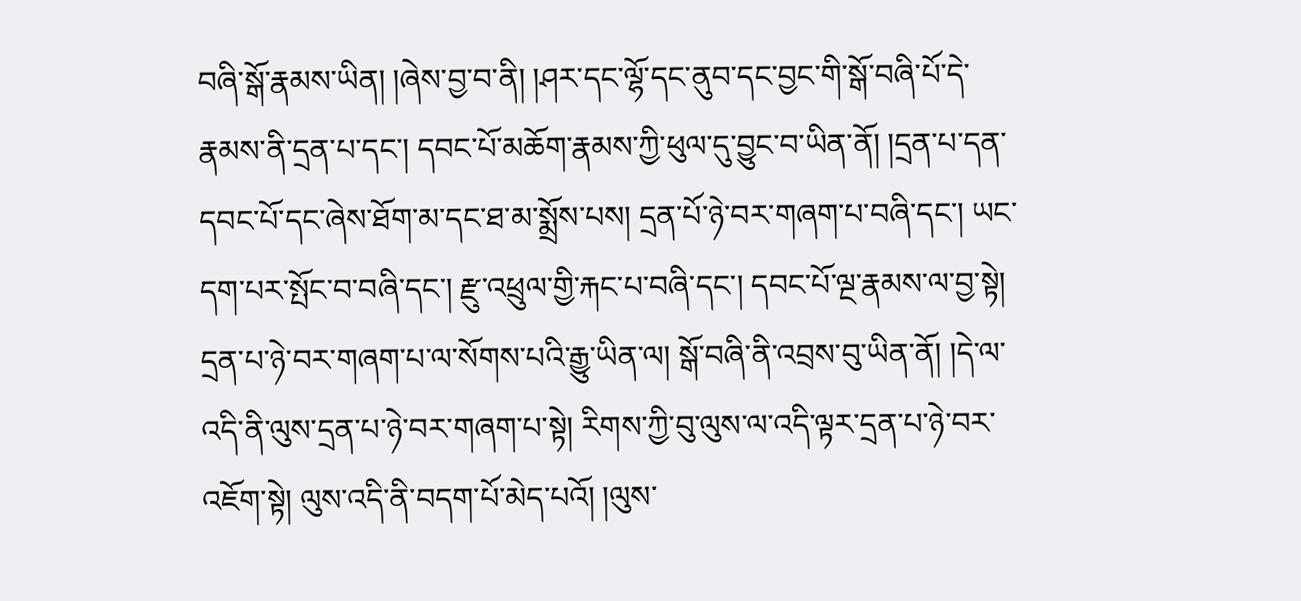བཞི་སྒོ་རྣམས་ཡིན། །ཞེས་བྱ་བ་ནི། །ཤར་དང་ལྷོ་དང་ནུབ་དང་བྱང་གི་སྒོ་བཞི་པོ་དེ་རྣམས་ནི་དྲན་པ་དང་། དབང་པོ་མཆོག་རྣམས་ཀྱི་ཕུལ་དུ་བྱུང་བ་ཡིན་ནོ། །དྲན་པ་དན་དབང་པོ་དང་ཞེས་ཐོག་མ་དང་ཐ་མ་སྨྲོས་པས། དྲན་པོ་ཉེ་བར་གཞག་པ་བཞི་དང་། ཡང་དག་པར་སྤོང་བ་བཞི་དང་། རྫུ་འཕྲུལ་གྱི་རྐང་པ་བཞི་དང་། དབང་པོ་ལྔ་རྣམས་ལ་བྱ་སྟེ། དྲན་པ་ཉེ་བར་གཞག་པ་ལ་སོགས་པའི་རྒྱུ་ཡིན་ལ། སྒོ་བཞི་ནི་འབྲས་བུ་ཡིན་ནོ། །དེ་ལ་འདི་ནི་ལུས་དྲན་པ་ཉེ་བར་གཞག་པ་སྟེ། རིགས་ཀྱི་བུ་ལུས་ལ་འདི་ལྟར་དྲན་པ་ཉེ་བར་འཇོག་སྟེ། ལུས་འདི་ནི་བདག་པོ་མེད་པའོ། །ལུས་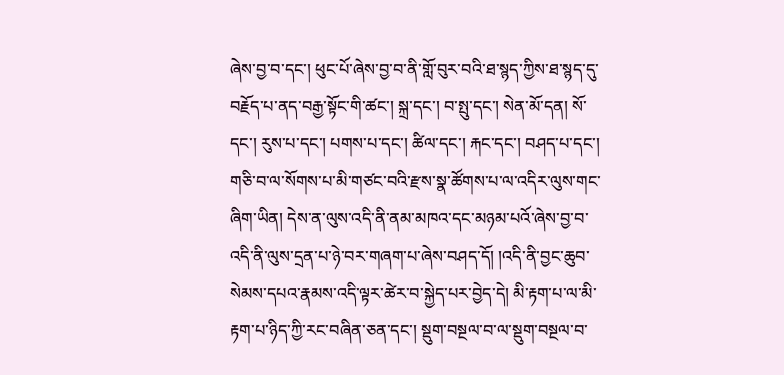ཞེས་བྱ་བ་དང་། ཕུང་པོ་ཞེས་བྱ་བ་ནི་གློ་བུར་བའི་ཐ་སྙད་ཀྱིས་ཐ་སྙད་དུ་བརྗོད་པ་ནད་བརྒྱ་སྟོང་གི་ཚང་། སྐྲ་དང་། བ་སྤུ་དང་། སེན་མོ་དན། སོ་དང་། རུས་པ་དང་། པགས་པ་དང་། ཚིལ་དང་། རྐང་དང་། བཤད་པ་དང་། གཅི་བ་ལ་སོགས་པ་མི་གཙང་བའི་རྫས་སྣ་ཚོགས་པ་ལ་འདིར་ལུས་གང་ཞིག་ཡིན། དེས་ན་ལུས་འདི་ནི་ནམ་མཁའ་དང་མཉམ་པའོ་ཞེས་བྱ་བ་འདི་ནི་ལུས་དྲན་པ་ཉེ་བར་གཞག་པ་ཞེས་བཤད་དོ། །འདི་ནི་བྱང་ཆུབ་སེམས་དཔའ་རྣམས་འདི་ལྟར་ཚེར་བ་སྐྱེད་པར་བྱེད་དེ། མི་རྟག་པ་ལ་མི་རྟག་པ་ཉིད་ཀྱི་རང་བཞིན་ཅན་དང་། སྡུག་བསྔལ་བ་ལ་སྡུག་བསྔལ་བ་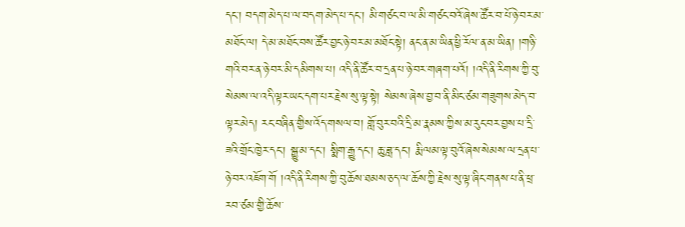དང་། བདག་མེད་པ་ལ་བདག་མེད་པ་དང་། མི་གཙང་བ་ལ་མི་གཙང་བའོ་ཞེས་ཚོར་བ་པོ་ཉེ་བར་མ་མཐོང་ལ། དེ་མ་མཐོང་བས་ཚོར་བྱང་ཉེ་བར་མ་མཐོང་སྟེ། ནང་ན་མ་ཡིན་ཕྱི་རོལ་ན་མ་ཡིན། །གཉི་གའི་བར་ན་ཉེ་བར་མི་དམིགས་པ། འདི་ནི་ཚོར་བ་དྲན་པ་ཉེ་བར་གཞག་པའོ། །འདི་ནི་རིགས་ཀྱི་བུ་སེམས་ལ་འདི་ལྟར་ཡང་དག་པར་རྗེས་སུ་ལྟ་སྟེ། སེམས་ཞེས་བྱ་བ་ནི་མིང་ཙམ་གཟུགས་མེད་བ་ལྟར་མེད། རང་བཞིན་གྱིས་འོད་གསལ་བ། གློ་བུར་བའི་དྲི་མ་རྣམས་ཀྱིས་མ་རུང་བར་བྱས་པ་དྲི་ཟའི་གྲོང་ཁྱེར་དང་། སྒྱུ་མ་དང་། སྨིག་རྒྱུ་དང་། ཆུ་ཟླ་དང་། རྨི་ལམ་ལྟ་བུའོ་ཞེས་སེམས་ལ་དྲན་པ་ཉེ་བར་འཇོག་གོ །འདི་ནི་རིགས་ཀྱི་བུ་ཆོས་ཐམས་ཅད་ལ་ཆོས་ཀྱི་རྗེས་སུ་ལྟ་ཞིང་གནས་པ་ནི་ཕྲ་རབ་ཙམ་གྱི་ཆོས་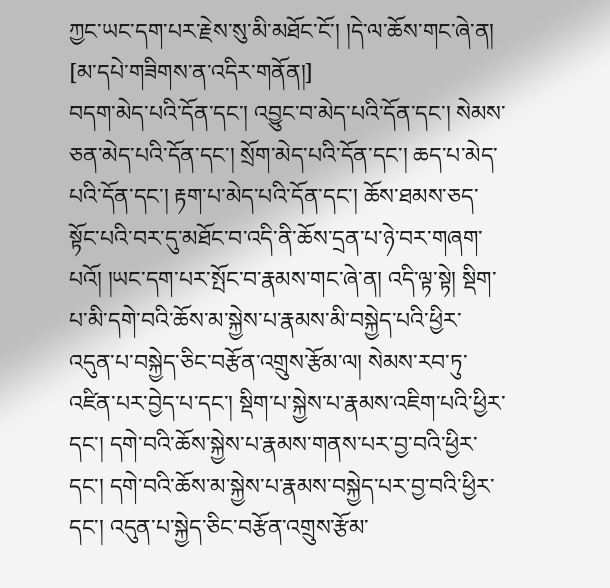ཀྱང་ཡང་དག་པར་རྗེས་སུ་མི་མཐོང་ངོ་། །དེ་ལ་ཆོས་གང་ཞེ་ན།
[མ་དཔེ་གཟིགས་ན་འདིར་གནོན།]
བདག་མེད་པའི་དོན་དང་། འབྱུང་བ་མེད་པའི་དོན་དང་། སེམས་ཅན་མེད་པའི་དོན་དང་། སྲོག་མེད་པའི་དོན་དང་། ཆད་པ་མེད་པའི་དོན་དང་། རྟག་པ་མེད་པའི་དོན་དང་། ཆོས་ཐམས་ཅད་སྟོང་པའི་བར་དུ་མཐོང་བ་འདི་ནི་ཆོས་དྲན་པ་ཉེ་བར་གཞག་པའོ། །ཡང་དག་པར་སྤོང་བ་རྣམས་གང་ཞེ་ན། འདི་ལྟ་སྟེ། སྡིག་པ་མི་དགེ་བའི་ཆོས་མ་སྐྱེས་པ་རྣམས་མི་བསྐྱེད་པའི་ཕྱིར་འདུན་པ་བསྐྱེད་ཅིང་བརྩོན་འགྲུས་རྩོམ་ལ། སེམས་རབ་ཏུ་འཛིན་པར་བྱེད་པ་དང་། སྡིག་པ་སྐྱེས་པ་རྣམས་འཇིག་པའི་ཕྱིར་དང་། དགེ་བའི་ཆོས་སྐྱེས་པ་རྣམས་གནས་པར་བྱ་བའི་ཕྱིར་དང་། དགེ་བའི་ཆོས་མ་སྐྱེས་པ་རྣམས་བསྐྱེད་པར་བྱ་བའི་ཕྱིར་དང་། འདུན་པ་སྐྱེད་ཅིང་བརྩོན་འགྲུས་རྩོམ་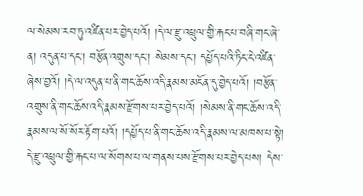ལ་སེམས་རབ་ཏུ་འཛིན་པར་བྱེད་པའོ། །དེ་ལ་རྫུ་འཕྲུལ་གྱི་རྐང་པ་བཞི་གང་ཞེ་ན། འདུན་པ་དང་། བརྩོན་འགྲུས་དང་། སེམས་དང་། དཔྱོད་པའི་ཏིང་ངེ་འཛིན་ཞེས་བྱའོ། །དེ་ལ་འདུན་པ་ནི་གང་ཆོས་འདི་རྣམས་མངོན་དུ་བྱེད་པའོ། །བརྩོན་འགྲུས་ནི་གང་ཆོས་འདི་རྣམས་རྫོགས་པར་བྱེད་པའོ། །སེམས་ནི་གང་ཆོས་འདི་རྣམས་ལ་སོ་སོར་རྟོག་པའོ། །དཔྱོད་པ་ནི་གང་ཆོས་འདི་རྣམས་ལ་མཁས་པ་སྟེ། དེ་རྫུ་འཕྲུལ་གྱི་རྐང་པ་ལ་སོགས་པ་ལ་གནས་པས་རྫོགས་པར་བྱེད་པས། དེས་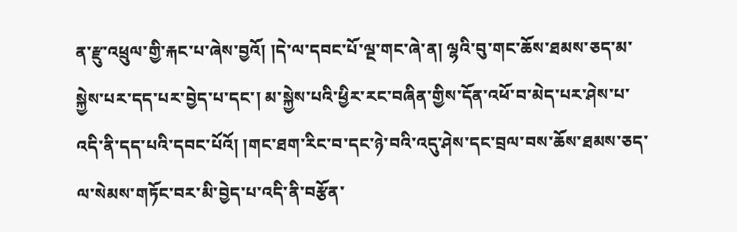ན་རྫུ་འཕྲུལ་གྱི་རྐང་པ་ཞེས་བྱའོ། །དེ་ལ་དབང་པོ་ལྔ་གང་ཞེ་ན། ལྷའི་བུ་གང་ཆོས་ཐམས་ཅད་མ་སྐྱེས་པར་དད་པར་བྱེད་པ་དང་། མ་སྐྱེས་པའི་ཕྱིར་རང་བཞིན་གྱིས་དོན་འཕོ་བ་མེད་པར་ཤེས་པ་འདི་ནི་དད་པའི་དབང་པོའོ། །གང་ཐག་རིང་བ་དང་ཉེ་བའི་འདུ་ཤེས་དང་བྲལ་བས་ཆོས་ཐམས་ཅད་ལ་སེམས་གཏོང་བར་མི་བྱེད་པ་འདི་ནི་བརྩོན་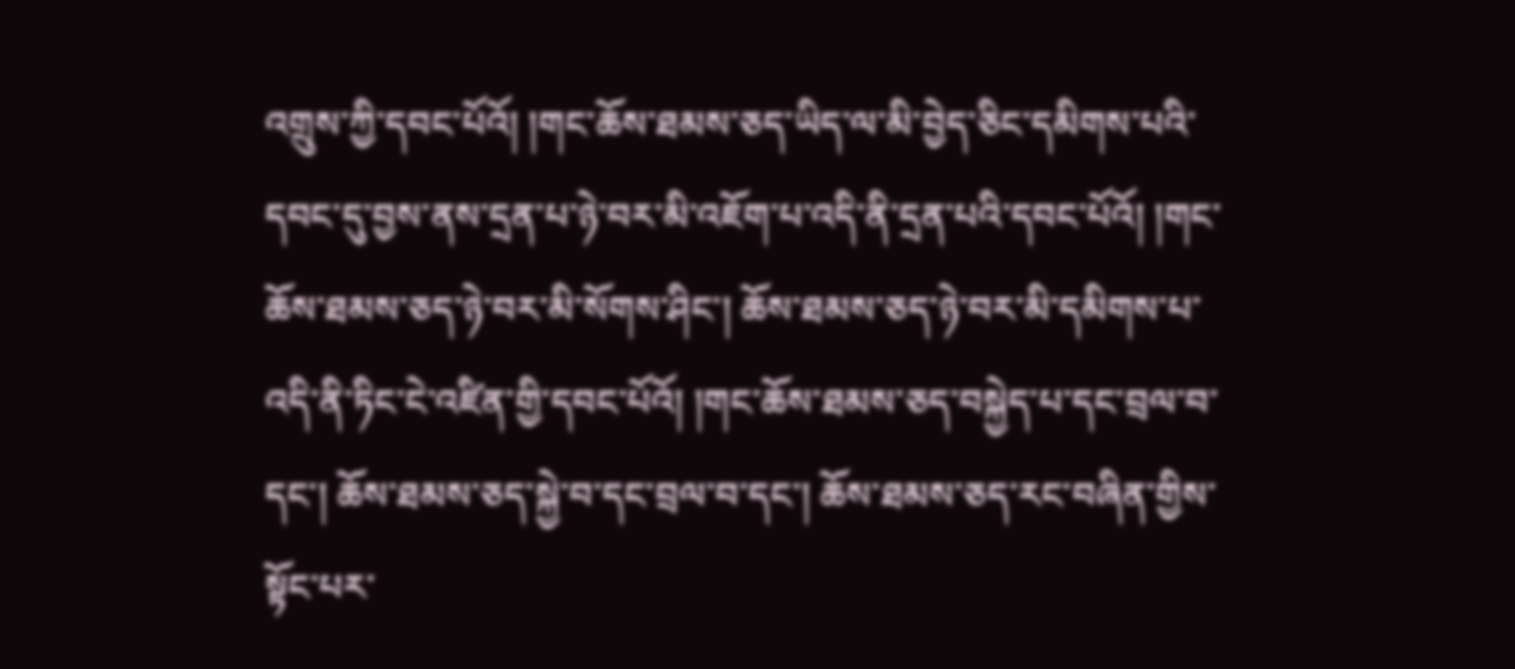འགྲུས་ཀྱི་དབང་པོའོ། །གང་ཆོས་ཐམས་ཅད་ཡིད་ལ་མི་བྱེད་ཅིང་དམིགས་པའི་དབང་དུ་བྱས་ནས་དྲན་པ་ཉེ་བར་མི་འཇོག་པ་འདི་ནི་དྲན་པའི་དབང་པོའོ། །གང་ཆོས་ཐམས་ཅད་ཉེ་བར་མི་སོགས་ཤིང་། ཆོས་ཐམས་ཅད་ཉེ་བར་མི་དམིགས་པ་འདི་ནི་ཏིང་ངེ་འཛིན་གྱི་དབང་པོའོ། །གང་ཆོས་ཐམས་ཅད་བསྐྱེད་པ་དང་བྲལ་བ་དང་། ཆོས་ཐམས་ཅད་སྐྱེ་བ་དང་བྲལ་བ་དང་། ཆོས་ཐམས་ཅད་རང་བཞིན་གྱིས་སྟོང་པར་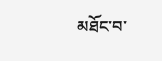མཐོང་བ་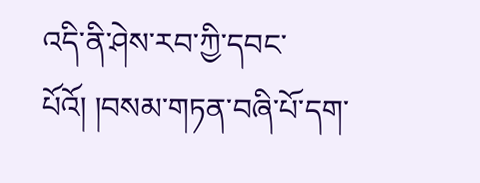འདི་ནི་ཤེས་རབ་ཀྱི་དབང་པོའོ། །བསམ་གཏན་བཞི་པོ་དག་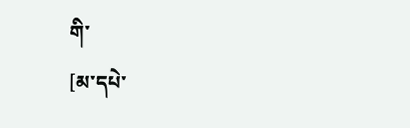གི་
[མ་དཔེ་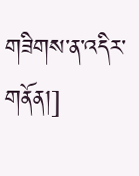གཟིགས་ན་འདིར་གནོན།]